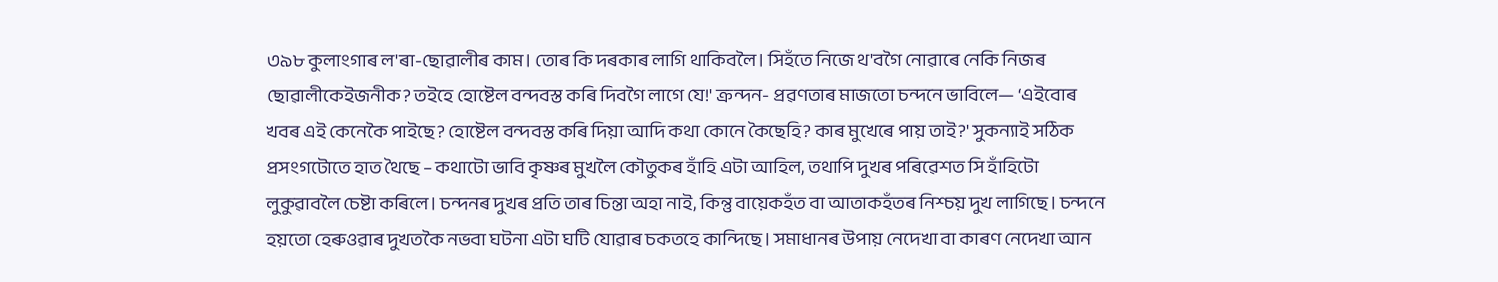৩৯৮ কুলাংগাৰ ল'ৰা-ছোৱালীৰ কাম। তোৰ কি দৰকাৰ লাগি থাকিবলৈ। সিহঁতে নিজে থ'বগৈ নোৱাৰে নেকি নিজৰ ছোৱালীকেইজনীক? তইহে হোষ্টেল বন্দবস্ত কৰি দিবগৈ লাগে যে!' ক্ৰন্দন- প্ৰৱণতাৰ মাজতো চন্দনে ভাবিলে— ‘এইবোৰ খবৰ এই কেনেকৈ পাইছে? হোষ্টেল বন্দবস্ত কৰি দিয়া আদি কথা কোনে কৈছেহি? কাৰ মুখেৰে পায় তাই?' সুকন্যাই সঠিক প্ৰসংগটোতে হাত থৈছে – কথাটো ভাবি কৃষ্ণৰ মুখলৈ কৌতুকৰ হাঁহি এটা আহিল, তথাপি দুখৰ পৰিৱেশত সি হাঁহিটো লুকুৱাবলৈ চেষ্টা কৰিলে। চন্দনৰ দুখৰ প্ৰতি তাৰ চিন্তা অহা নাই, কিন্তু বায়েকহঁত বা আতাকহঁতৰ নিশ্চয় দুখ লাগিছে। চন্দনে হয়তো হেৰুওৱাৰ দুখতকৈ নভবা ঘটনা এটা ঘটি যোৱাৰ চকতহে কান্দিছে। সমাধানৰ উপায় নেদেখা বা কাৰণ নেদেখা আন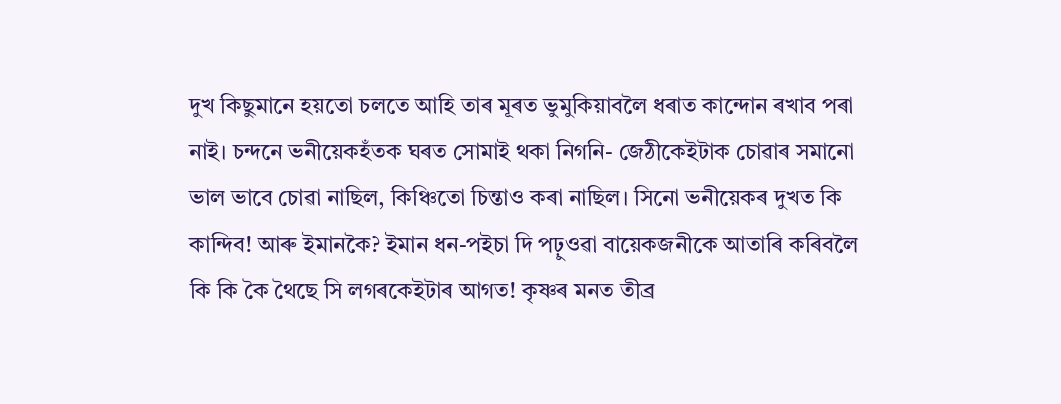দুখ কিছুমানে হয়তো চলতে আহি তাৰ মূৰত ভুমুকিয়াবলৈ ধৰাত কান্দোন ৰখাব পৰা নাই। চন্দনে ভনীয়েকহঁতক ঘৰত সোমাই থকা নিগনি- জেঠীকেইটাক চোৱাৰ সমানো ভাল ভাবে চোৱা নাছিল, কিঞ্চিতো চিন্তাও কৰা নাছিল। সিনো ভনীয়েকৰ দুখত কি কান্দিব! আৰু ইমানকৈ? ইমান ধন-পইচা দি পঢ়ুওৱা বায়েকজনীকে আতাৰি কৰিবলৈ কি কি কৈ থৈছে সি লগৰকেইটাৰ আগত! কৃষ্ণৰ মনত তীব্ৰ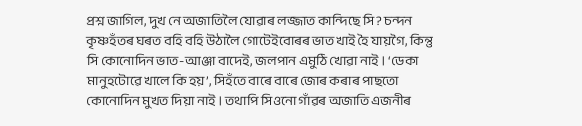প্ৰশ্ন জাগিল, দুখ নে অজাতিলৈ যোৱাৰ লজ্জাত কান্দিছে সি? চন্দন কৃষ্ণহঁতৰ ঘৰত বহি বহি উঠালৈ গোটেইবোৰৰ ভাত খাই হৈ যায়গৈ, কিন্তু সি কোনোদিন ভাত-আঞ্জা বাদেই, জলপান এমুঠি খোৱা নাই। ‘ডেকা মানুহটোৱে খালে কি হয়’, সিহঁতে বাৰে বাৰে জোৰ কৰাৰ পাছতো কোনোদিন মুখত দিয়া নাই। তথাপি সিওনো গাঁৱৰ অজাতি এজনীৰ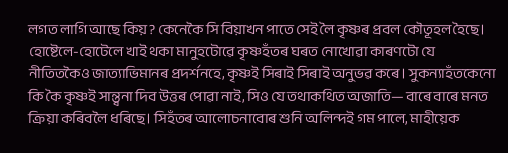লগত লাগি আছে কিয়? কেনেকৈ সি বিয়াখন পাতে সেই লৈ কৃষ্ণৰ প্ৰবল কৌতূহল হৈছে। হোষ্টেলে-হোটেলে খাই থকা মানুহটোৱে কৃষ্ণহঁতৰ ঘৰত নোখোৱা কাৰণটো যে নীতিতকৈও জাত্যাভিমানৰ প্ৰদৰ্শনহে, কৃষ্ণই সিৰাই সিৰাই অনুভৱ কৰে। সুকন্যাহঁতকেনো কি কৈ কৃষ্ণই সান্ত্বনা দিব উত্তৰ পোৱা নাই, সিও যে তথাকথিত অজাতি— বাৰে বাৰে মনত ক্ৰিয়া কৰিবলৈ ধৰিছে। সিহঁতৰ আলোচনাবোৰ শুনি অলিন্দই গম পালে, মাহীয়েক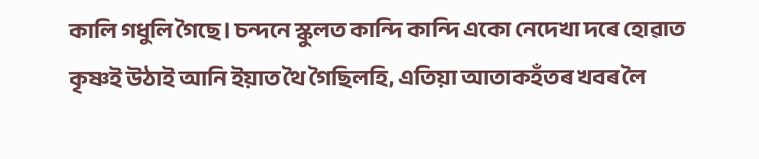কালি গধুলি গৈছে। চন্দনে স্কুলত কান্দি কান্দি একো নেদেখা দৰে হোৱাত কৃষ্ণই উঠাই আনি ইয়াত থৈ গৈছিলহি, এতিয়া আতাকহঁতৰ খবৰ লৈ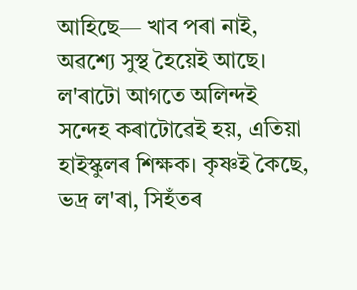আহিছে— খাব পৰা নাই, অৱশ্যে সুস্থ হৈয়েই আছে। ল'ৰাটো আগতে অলিন্দই সন্দেহ কৰাটোৱেই হয়, এতিয়া হাইস্কুলৰ শিক্ষক। কৃষ্ণই কৈছে, ভদ্ৰ ল'ৰা, সিহঁতৰ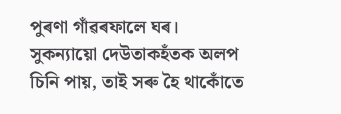পুৰণা গাঁৱৰফালে ঘৰ। সুকন্যায়ো দেউতাকহঁতক অলপ চিনি পায়, তাই সৰু হৈ থাকোঁতে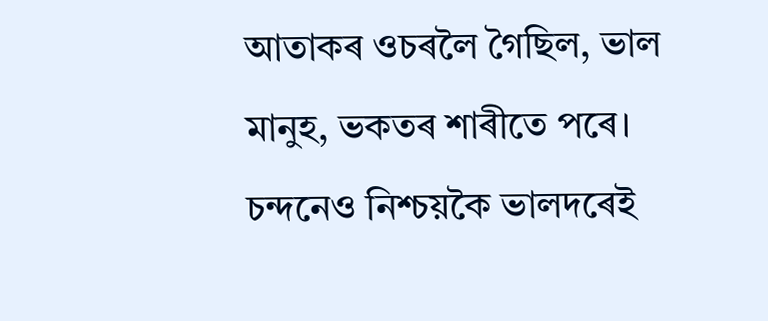আতাকৰ ওচৰলৈ গৈছিল, ভাল মানুহ, ভকতৰ শাৰীতে পৰে। চন্দনেও নিশ্চয়কৈ ভালদৰেই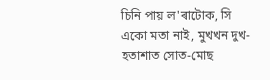চিনি পায় ল'ৰাটোক, সি একো মতা নাই, মুখখন দুখ-হতাশাত সোত-মোছ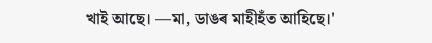খাই আছে। —মা, ডাঙৰ মাহীহঁত আহিছে।'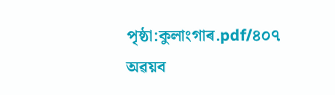পৃষ্ঠা:কুলাংগাৰ.pdf/৪০৭
অৱয়ব